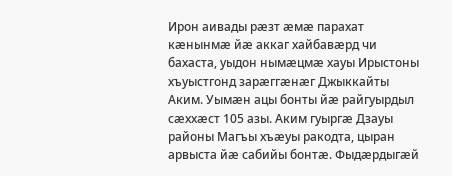Ирон аивады рӕзт ӕмӕ парахат кӕнынмӕ йӕ аккаг хайбавӕрд чи бахаста, уыдон нымӕцмӕ хауы Ирыстоны хъуыстгонд зарӕггӕнӕг Джыккайты Аким. Уымӕн ацы бонты йӕ райгуырдыл сӕххӕст 105 азы. Аким гуыргӕ Дзауы районы Магъы хъӕуы ракодта, цыран арвыста йӕ сабийы бонтӕ. Фыдӕрдыгӕй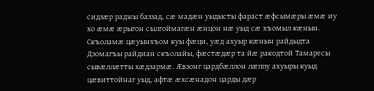сидзӕр раджы баззад, сӕ мадӕн уыдысты фараст ӕфсымӕры ӕмӕ иу хо ӕмӕ ӕрыгон сылгоймагӕн ӕнцон нӕ уыд сӕ хъомыл кӕнын. Скъоламӕ цӕуынхъом куы фӕци, уӕд ахуыр кӕнын райдыдта Дзомагъы райдиан скъолайы, фӕстӕдӕр та йӕ ракодтой Тамаресы сывӕллӕтты хӕдзармӕ. Ӕвзонг цардбӕллон лӕппу ахуыры куыд цӕвиттойнаг уыд, афтӕ ӕхсӕнадон царды дӕр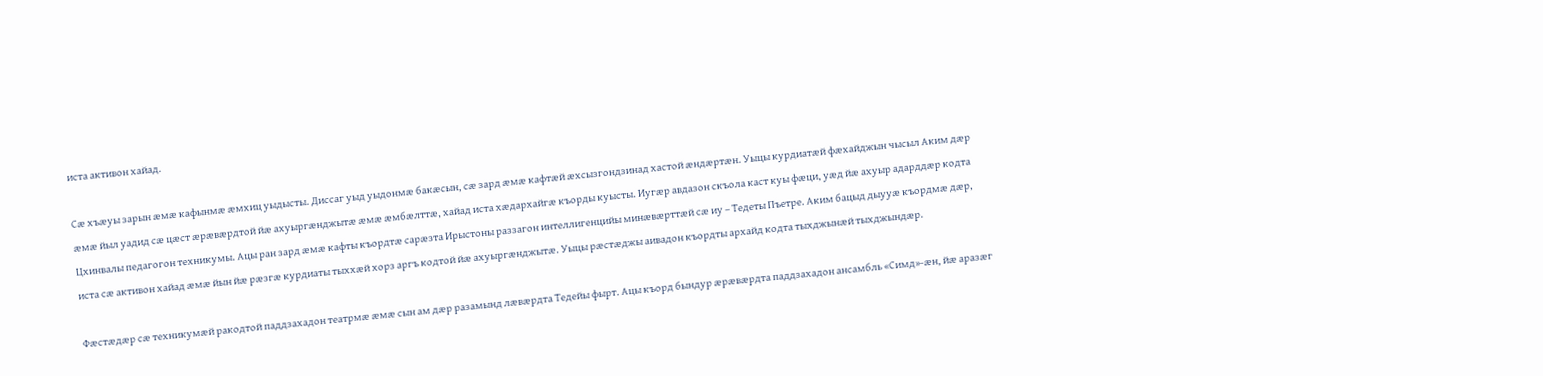иста активон хайад.

Сӕ хъӕуы зарын ӕмӕ кафынмӕ ӕмхиц уыдысты. Диссаг уыд уыдонмӕ бакӕсын, сӕ зард ӕмӕ кафтӕй ӕхсызгондзинад хастой ӕндӕртӕн. Уыцы курдиатӕй фӕхайджын чысыл Аким дӕр ӕмӕ йыл уадид сӕ цӕст ӕрӕвӕрдтой йӕ ахуыргӕнджытӕ ӕмӕ ӕмбӕлттӕ, хайад иста хӕдархайгӕ къорды куысты. Иугӕр авдазон скъола каст куы фӕци, уӕд йӕ ахуыр адарддӕр кодта Цхинвалы педагогон техникумы. Ацы ран зард ӕмӕ кафты къордтӕ сарӕзта Ирыстоны раззагон интеллигенцийы минӕвӕрттӕй сӕ иу – Тедеты Пъетре. Аким бацыд дыууӕ къордмӕ дӕр, иста сӕ активон хайад ӕмӕ йын йӕ рӕзгӕ курдиаты тыххӕй хорз аргъ кодтой йӕ ахуыргӕнджытӕ. Уыцы рӕстӕджы аивадон къордты архайд кодта тыхджынӕй тыхджындӕр.

Фӕстӕдӕр сӕ техникумӕй ракодтой паддзахадон театрмӕ ӕмӕ сын ам дӕр разамынд лӕвӕрдта Тедейы фырт. Ацы къорд бындур ӕрӕвӕрдта паддзахадон ансамбль «Симд»-ӕн, йӕ аразӕг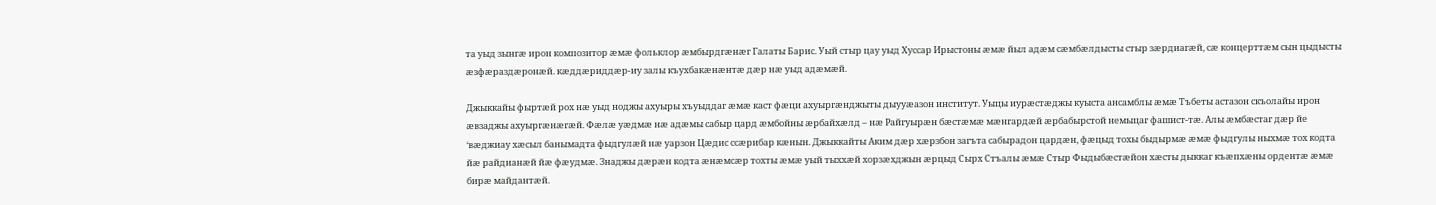та уыд зынгӕ ирон композитор ӕмӕ фольклор ӕмбырдгӕнӕг Галаты Барис. Уый стыр цау уыд Хуссар Ирыстоны ӕмӕ йыл адӕм сӕмбӕлдысты стыр зӕрдиагӕй, сӕ концерттӕм сын цыдысты ӕзфӕраздӕронӕй. кӕддӕриддӕр-иу залы къухбакӕнӕнтӕ дӕр нӕ уыд адæмæй.

Джыккайы фыртӕй рох нӕ уыд ноджы ахуыры хъуыддаг ӕмӕ каст фӕци ахуыргӕнджыты дыууӕазон институт. Уыцы иурӕстӕджы куыста ансамблы ӕмӕ Тъбеты астазон скъолайы ирон ӕвзаджы ахуыргӕнӕгӕй. Фӕлӕ уӕдмӕ нӕ адӕмы сабыр цард ӕмбойны ӕрбайхӕлд – нӕ Райгуырӕн бӕстӕмӕ мӕнгардӕй ӕрбабырстой немыцаг фашист-тæ. Алы ӕмбӕстаг дӕр йе ‘вӕджиау хӕсыл банымадта фыдгулӕй нӕ уарзон Цӕдис ссӕрибар кӕнын. Джыккайты Аким дӕр хӕрзбон загъта сабырадон цардӕн, фӕцыд тохы быдырмӕ ӕмӕ фыдгулы ныхмӕ тох кодта йӕ райдианӕй йӕ фӕудмӕ. Знаджы дӕрӕн кодта ӕнӕмсӕр тохты ӕмӕ уый тыххӕй хорзӕхджын ӕрцыд Сырх Стъалы ӕмӕ Стыр Фыдыбӕстӕйон хӕсты дыккаг къӕпхӕны ордентӕ ӕмӕ бирӕ майдантӕй.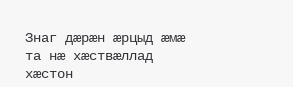Знаг дӕрӕн ӕрцыд ӕмӕ та нӕ хӕствӕллад хӕстон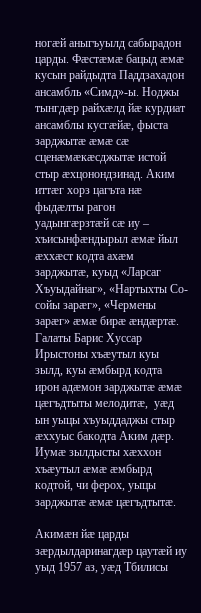ногӕй аныгъуылд сабырадон царды. Фӕстӕмæ бацыд ӕмӕ кусын райдыдта Паддзахадон ансамбль «Симд»-ы. Ноджы тынгдӕр райхӕлд йӕ курдиат ансамблы кусгӕйӕ, фыста зарджытӕ ӕмӕ сӕ сценӕмӕкӕсджытӕ истой стыр ӕхцонондзинад. Аким иттӕг хорз цагъта нӕ фыдӕлты рагон уадынгӕрзтӕй сӕ иу – хъисынфӕндырыл ӕмӕ йыл ӕххӕст кодта ахæм зарджытӕ, куыд «Ларсаг Хъуыдайнаг», «Нартыхты Со-сойы зарӕг», «Чермены зарӕг» ӕмӕ бирӕ ӕндӕртӕ. Галаты Барис Хуссар Ирыстоны хъӕутыл куы зылд, куы ӕмбырд кодта ирон адӕмон зарджытӕ ӕмӕ цӕгъдтыты мелодитӕ,  уӕд  ын уыцы хъуыддаджы стыр ӕххуыс бакодта Аким дӕр. Иумӕ зылдысты хӕххон хъӕутыл ӕмӕ ӕмбырд кодтой, чи ферох, уыцы зарджытӕ ӕмӕ цӕгъдтытӕ.

Акимӕн йӕ царды зӕрдылдаринагдӕр цаутӕй иу уыд 1957 аз, уӕд Тбилисы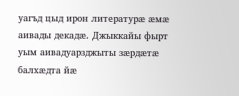уагъд цыд ирон литературӕ ӕмӕ аивады декадӕ. Джыккайы фырт уым аивадуарзджыты зӕрдӕтӕ балхӕдта йӕ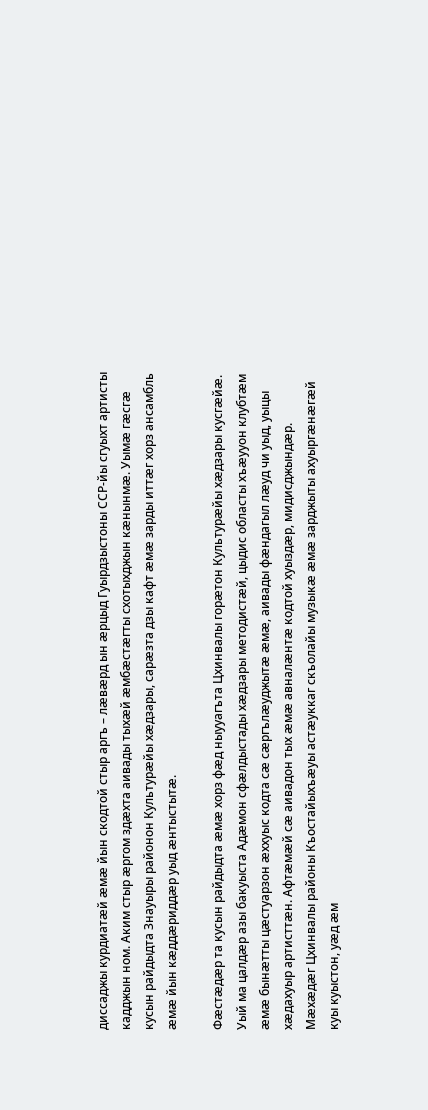диссаджы курдиатӕй ӕмӕ йын скодтой стыр аргъ – лӕвӕрд ын ӕрцыд Гуырдзыстоны ССР-йы сгуыхт артисты кадджын ном. Аким стыр ӕргом здӕхта аивады тыхӕй ӕмбӕстӕгты схотыхджын кӕнынмӕ. Уымӕ гӕсгӕ кусын райдыдта Знауыры районон Культурӕйы хӕдзары, сарӕзта дзы кафт ӕмӕ зарды иттӕг хорз ансамбль ӕмӕ йын кӕддӕриддӕр уыд ӕнтыстытӕ.

Фӕстӕдӕр та кусын райдыдта ӕмӕ хорз фӕд ныууагъта Цхинвалы горӕтон Культурӕйы хӕдзары кусгӕйӕ. Уый ма цалдӕр азы бакуыста Адӕмон сфӕлдыстады хӕдзары методистӕй, цыдис областы хъӕууон клубтӕм ӕмӕ бынӕтты цӕстуарзон ӕххуыс кодта сӕ сӕргълӕуджытӕ ӕмӕ, аивады фӕндагыл лӕуд чи уыд, уыцы хӕдахуыр артисттӕн. Афтӕмӕй сӕ аивадон тых ӕмӕ авналӕнтӕ кодтой хуыздӕр, мидисджындӕр. Мӕхӕдӕг Цхинвалы районы Къостайыхъӕуы астӕуккаг скъолайы музыкӕ ӕмӕ зарджыты ахуыргӕнӕгӕй куы куыстон, уӕд ӕм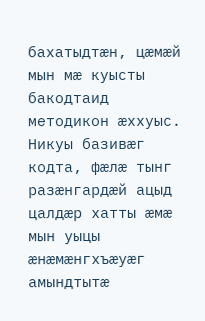бахатыдтӕн, цӕмӕй мын мӕ куысты бакодтаид методикон ӕххуыс. Никуы базивӕг кодта, фӕлӕ тынг разӕнгардӕй ацыд цалдӕр хатты ӕмӕ мын уыцы ӕнӕмӕнгхъӕуӕг амындтытӕ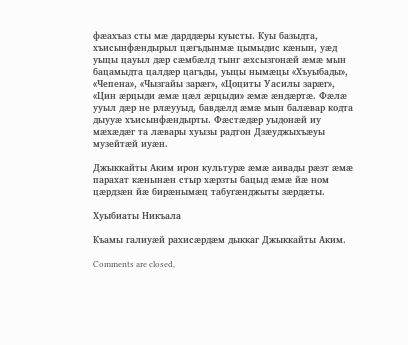фӕахъаз сты мӕ дарддӕры куысты. Куы базыдта, хъисынфӕндырыл цӕгъдынмӕ цымыдис кӕнын, уӕд уыцы цауыл дӕр сӕмбӕлд тынг ӕхсызгонӕй ӕмӕ мын бацамыдта цалдӕр цагъды, уыцы нымӕцы «Хъуыбады», «Чепена», «Чызгайы зарӕг», «Цоциты Уасилы зарӕг», «Цин ӕрцыди ӕмӕ цӕл ӕрцыди» ӕмӕ ӕндӕртӕ. Фӕлӕ ууыл дӕр не рлӕууыд, бавдӕлд ӕмӕ мын балӕвар кодта дыууæ хъисынфӕндырты. Фӕстӕдӕр уыдонӕй иу мӕхӕдӕг та лӕвары хуызы радтон Дзӕуджыхъӕуы музейтӕй иуӕн.

Джыккайты Аким ирон культурӕ ӕмӕ аивады рӕзт ӕмӕ парахат кӕнынӕн стыр хӕрзты бацыд ӕмӕ йӕ ном цӕрдзӕн йӕ бирӕнымӕц табугӕнджыты зӕрдӕты.

Хуыбиаты Никъала

Къамы галиуæй рахисæрдæм дыккаг Джыккайты Аким.

Comments are closed,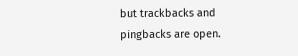but trackbacks and pingbacks are open.